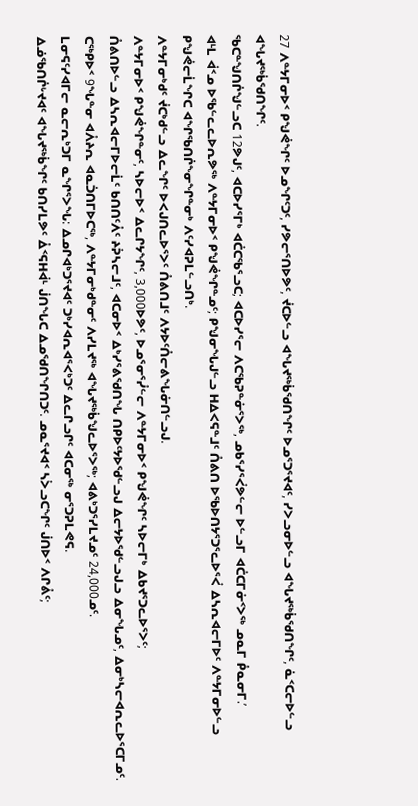27 ᐱᓐᔭᒥᓂᐅᑉ ᑭᖑᕚᖏᑦ ᐅᓄᖏᑦᑐᑦ, ᓯᕗᓕᕐᑎᐅᕗᑦ, ᔫᑕᐅᓪᓗ ᐊᖓᔪᖅᑳᖁᑎᖏᑦ ᐅᓄᕐᑐᕐᔪᐊᑦ, ᓯᐳᓗᓂᐅᓪᓗ ᐊᖓᔪᖅᑳᖁᑎᖏᑦ, ᓈᑉᑕᓕᐅᓪᓗ ᐊᖓᔪᖅᑳᖁᑎᖏᑦ.
ᖃᑕᓐᖑᑎᒌᖑᓪᓗᑕ 12ᕗᒍᑦ, ᐊᑕᐅᓯᕐᒥᒃ ᐊᑖᑕᖃᕐᓗᑕ; ᐊᑕᐅᓯᕐᓕ ᐱᑕᖃᕈᓐᓃᕐᐳᖅ, ᓄᑲᕐᓯᕐᐹᕗᓪᓕ ᐅᓪᓗᒥ ᐊᑖᑕᒥᓃᑉᐳᖅ ᓄᓇᒥ ᑬᓇᓂᒥ.’
ᐊᒻᒪ ᐋᑉᓄ ᐅᖃᓪᓚᓚᐅᕆᕗᖅ ᐱᓐᔭᒥᓂᐅᑉ ᑭᖑᕚᖏᓐᓄᑦ; ᑭᖑᓂᖓᒍᓪᓗ ᕼᐃᐸᕋᓐᒧᑦ ᑍᕕᑎ ᐅᖃᐅᑎᔭᕐᑐᕐᓚᐅᕐᐹ ᐃᓴᕆᐊᓕᒥᐅᑦ ᐱᓐᔭᒥᓂᐅᓪᓗ ᑭᖑᕚᓕᒫᖏᑕ ᐊᖏᖃᑎᒌᖕᓂᖏᓐᓂᒃ ᐱᑦᓯᐊᕈᒪᓪᓗᑎᒃ.
ᐱᓐᔭᒥᓂᒃᑯᑦ ᔫᑕᒃᑯᓪᓗ ᐃᓚᖏᑦ ᐅᐸᒍᑎᓚᐅᕐᐳᑦ ᑍᕕᑎᒧᑦ ᐱᔭᐅᑦᑍᓕᕕᖓᓃᑎᓪᓗᒍ.
ᐱᓐᔭᒥᓂᐅᑉ ᑭᖑᕚᖏᓐᓂᑦ, ᓴᐅᓕᐅᑉ ᐃᓚᒋᔭᖏᑦ, 3,000ᐅᕗᑦ, ᐅᓄᕐᓂᕐᓮᓪᓕ ᐱᓐᔭᒥᓂᐅᑉ ᑭᖑᕚᖏᑦ ᓴᐅᓕᒥᒃ ᐃᑲᔪᕐᑐᓚᐅᕐᐳᑦ;
ᑍᕕᑎᐅᓪᓗ ᐃᓴᕆᐊᓕᒥᐅᓕᒫᑦ ᑲᑎᑎᑦᐰᑦ ᔨᕉᓴᓕᒧᑦ, ᐊᑕᓂᐅᑉ ᐃᒃᓯᕐᕕᖁᑎᖓ ᑎᑭᐅᑦᔭᐅᖁᓪᓗᒍ ᐃᓕᔭᐅᖁᓪᓗᒍᓗ ᐃᓂᖓᓄᑦ, ᐃᓂᒃᓴᓕᐊᕆᓚᐅᕐᑕᒥᓄᑦ.
ᑕᖅᑭᐅᑉ 9ᖓᓐᓂ ᐊᐰᔨᕆ ᐊᓇᑑᑎᒥᐅᑕᖅ, ᐱᓐᔭᒥᓂᒃᑯᓐᓂᑦ ᐱᓯᒪᔪᖅ ᐊᖓᔪᖅᑳᖑᓚᐅᕐᐳᖅ; ᐊᕕᒃᑐᕐᓯᒪᔪᓄᑦ 24,000ᓄᑦ.
ᒪᓂᕋᑦᓯᐊᒥᓕ ᓇᓕᕆᒃᑐᒥ ᓇᖏᕐᐳᖓ: ᐃᓄᒋᐊᒃᑐᕐᔪᐊᑦ ᑐᒃᓯᐊᕆᐊᕐᐸᒃᑐᑦ ᐃᓚᒋᓗᒋᑦ ᐊᑕᓂᖅ ᓂᕐᑐᕈᒪᕙᕋ.
ᐃᓅᖃᑎᒌᒡᔪᐊᑦ ᐊᖓᔪᖅᑳᖏᑦ ᑲᑎᓯᒪᕗᑦ ᐂᑉᕋᕼᐋᒻ ᒎᑎᖓᑕ ᐃᓄᖁᑎᖏᑎᑐᑦ. ᓄᓇᕐᔪᐊᑉ ᓴᐴᓗᑕᖏᑦ ᒎᑎᐅᑉ ᐱᒋᕔᑦ;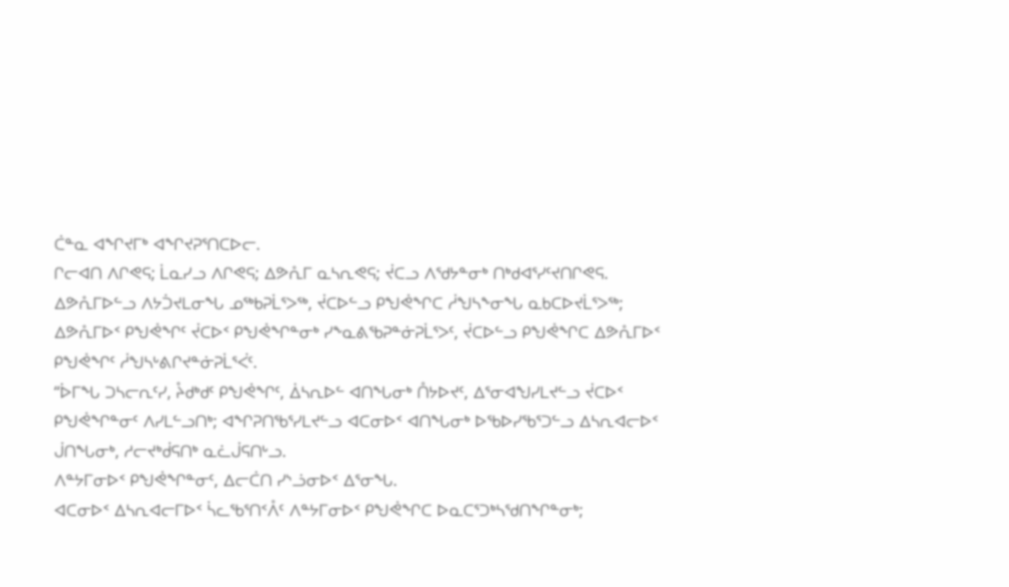ᑖᓐᓇ ᐊᖏᔪᒥᒃ ᐊᖏᔪᕈᕐᑎᑕᐅᓕ.
ᒋᓕᐊᑎ ᐱᒋᕙᕋ; ᒫᓇᓯᓗ ᐱᒋᕙᕋ; ᐃᕗᕅᒥ ᓇᓴᕆᕙᕋ; ᔫᑕᓗ ᐱᖁᔭᓐᓂᒃ ᑎᒃᑯᐊᕐᓯᑦᔪᑎᒋᕙᕋ.
ᐃᕗᕅᒥᐅᓪᓗ ᐱᔭᑑᔪᒪᓂᖓ ᓄᖅᑲᕈᒫᕐᐳᖅ, ᔫᑕᐅᓪᓗ ᑭᖑᕚᖏᑕ ᓲᖑᓴᖕᓂᖓ ᓇᑲᑕᐅᔪᒫᕐᐳᖅ; ᐃᕗᕅᒥᐅᑉ ᑭᖑᕚᖏᑦ ᔫᑕᐅᑉ ᑭᖑᕚᖏᓐᓂᒃ ᓯᖕᓇᕕᖃᕈᓐᓃᕈᒫᕐᐳᑦ, ᔫᑕᐅᓪᓗ ᑭᖑᕚᖏᑕ ᐃᕗᕅᒥᐅᑉ ᑭᖑᕚᖏᑦ ᓲᖑᓴᒡᕕᒋᔪᓐᓃᕈᒫᕐᐹᑦ.
“ᐆᒥᖓ ᑐᓴᓕᕆᑦᓯ, ᔧᑯᒃᑯᑦ ᑭᖑᕚᖏᑦ, ᐄᓴᕆᐅᓪ ᐊᑎᖓᓂᒃ ᑍᔭᐅᔪᑦ, ᐃᕐᓂᐊᖑᓯᒪᔪᓪᓗ ᔫᑕᐅᑉ ᑭᖑᕚᖏᓐᓂᑦ ᐱᓯᒪᓪᓗᑎᒃ; ᐊᖏᕈᑎᖃᕐᓯᒪᔪᓪᓗ ᐊᑕᓂᐅᑉ ᐊᑎᖓᓂᒃ ᐅᖃᐅᓯᖃᕐᑐᓪᓗ ᐃᓴᕆᐊᓕᐅᑉ ᒎᑎᖓᓂᒃ, ᓱᓕᔪᒃᑰᕋᑎᒃ ᓇᓛᒎᕋᑎᒡᓗ.
ᐱᓐᔭᒥᓂᐅᑉ ᑭᖑᕚᖏᓐᓂᑦ, ᐃᓕᑖᑎ ᓯᔅᓘᓂᐅᑉ ᐃᕐᓂᖓ.
ᐊᑕᓂᐅᑉ ᐃᓴᕆᐊᓕᒥᐅᑉ ᓵᓚᖃᕐᑎᑉᐰᑦ ᐱᓐᔭᒥᓂᐅᑉ ᑭᖑᕚᖏᑕ ᐅᓇᑕᕐᑐᒃᓴᖁᑎᖏᓐᓂᒃ;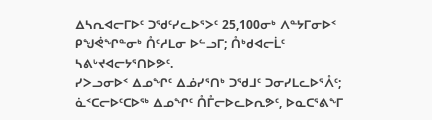ᐃᓴᕆᐊᓕᒥᐅᑦ ᑐᖁᑦᓯᓚᐅᕐᐳᑦ 25,100ᓂᒃ ᐱᓐᔭᒥᓂᐅᑉ ᑭᖑᕚᖏᓐᓂᒃ ᑍᑦᓱᒪᓂ ᐅᓪᓗᒥ; ᑍᒃᑯᐊᓕᒫᑦ ᓴᕕᒡᔪᐊᓕᔭᕐᑎᐅᕗᑦ.
ᓯᐳᓗᓂᐅᑉ ᐃᓄᖏᑦ ᐃᓅᓯᕐᑎᒃ ᑐᖁᒧᑦ ᑐᓂᓯᒪᓚᐅᕐᐰᑦ; ᓈᑉᑕᓕᐅᑦᑕᐅᖅ ᐃᓄᖏᑦ ᑍᒤᓕᐅᓚᐅᕆᕗᑦ, ᐅᓇᑕᕐᕕᖕᒥ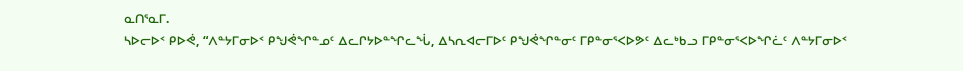ᓇᑎᕐᓇᒥ.
ᓴᐅᓕᐅᑉ ᑭᐅᕚ, “ᐱᓐᔭᒥᓂᐅᑉ ᑭᖑᕚᖏᓐᓄᑦ ᐃᓚᒋᔭᐅᓐᖏᓚᖔ, ᐃᓴᕆᐊᓕᒥᐅᑦ ᑭᖑᕚᖏᓐᓂᑦ ᒥᑭᓐᓂᕐᐸᐅᕗᑦ ᐃᓚᒃᑲᓗ ᒥᑭᓐᓂᕐᐸᐅᖏᓛᑦ ᐱᓐᔭᒥᓂᐅᑉ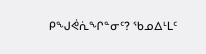ᑭᖑᕚᕇᖏᓐᓂᑦ? ᖃᓄᐃᒻᒪᑦ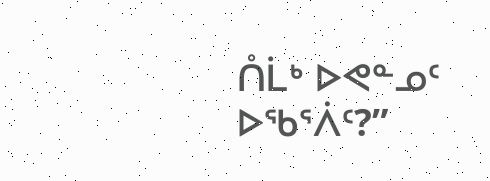ᑍᒫᒃ ᐅᕙᓐᓄᑦ ᐅᖃᕐᐲᑦ?”